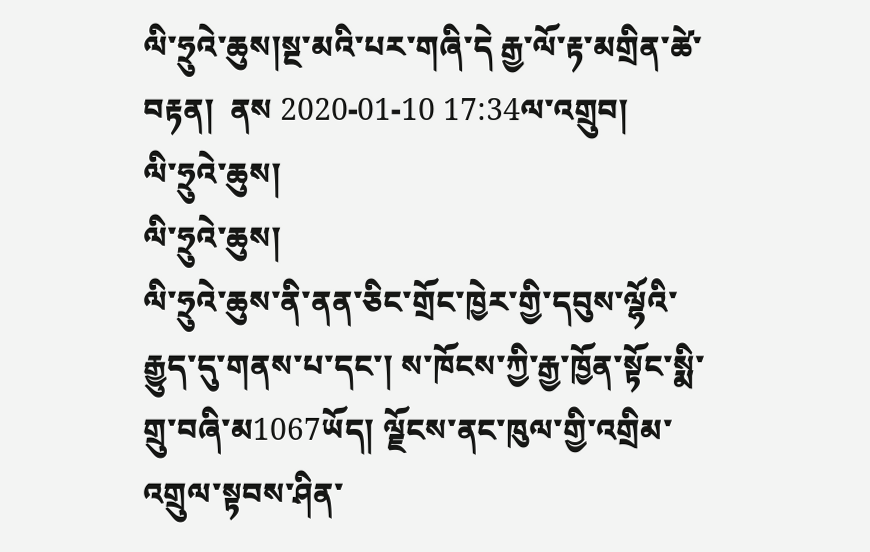ལི་ཧྲུའེ་ཆུས།སྔ་མའི་པར་གཞི་དེ རྒྱ་ལོ་རྟ་མགྲིན་ཚེ་བརྟན།  ནས 2020-01-10 17:34ལ་འགྲུབ།
ལི་ཧྲུའེ་ཆུས།
ལི་ཧྲུའེ་ཆུས།
ལི་ཧྲུའེ་ཆུས་ནི་ནན་ཅིང་གྲོང་ཁྱེར་གྱི་དབུས་ལྷོའི་རྒྱུད་དུ་གནས་པ་དང་། ས་ཁོངས་ཀྱི་རྒྱ་ཁྱོན་སྟོང་སྨི་གྲུ་བཞི་མ1067ཡོད། ལྗོངས་ནང་ཁུལ་གྱི་འགྲིམ་འགྲུལ་སྟབས་ཤིན་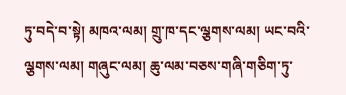ཏུ་བདེ་བ་སྟེ། མཁའ་ལམ། གྲུ་ཁ་དང་ལྕགས་ལམ། ཡང་བའི་ལྕགས་ལམ། གཞུང་ལམ། ཆུ་ལམ་བཅས་གཞི་གཅིག་ཏུ་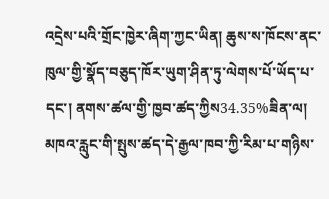འདྲེས་པའི་གྲོང་ཁྱེར་ཞིག་ཀྱང་ཡིན། ཆུས་ས་ཁོངས་ནང་ཁུལ་གྱི་སྣོད་བཅུད་ཁོར་ཡུག་ཤིན་ཏུ་ལེགས་པོ་ཡོད་པ་དང་། ནགས་ཚལ་གྱི་ཁྱབ་ཚད་ཀྱིས34.35%ཟིན་ལ། མཁའ་རླུང་གི་སྤུས་ཚད་དེ་རྒྱལ་ཁབ་ཀྱི་རིམ་པ་གཉིས་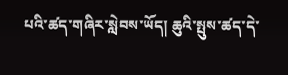པའི་ཚད་གཞིར་སླེབས་ཡོད། ཆུའི་སྤུས་ཚད་དེ་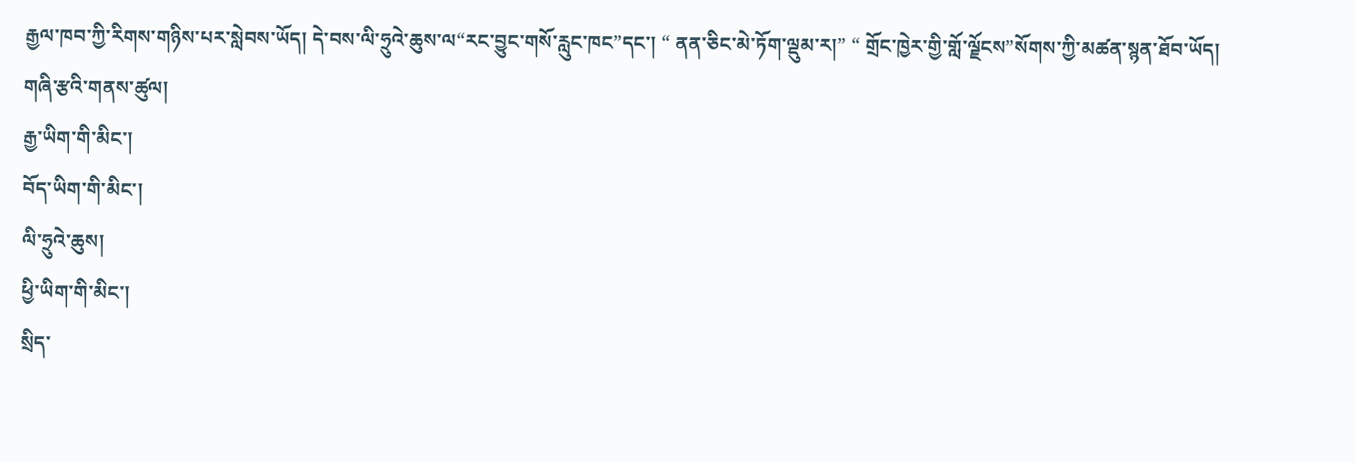རྒྱལ་ཁབ་ཀྱི་རིགས་གཉིས་པར་སླེབས་ཡོད། དེ་བས་ལི་ཧྲུའེ་ཆུས་ལ“རང་བྱུང་གསོ་རླུང་ཁང”དང་། “ ནན་ཅིང་མེ་ཏོག་ལྡུམ་ར།” “ གྲོང་ཁྱེར་གྱི་གློ་ལྗོངས”སོགས་ཀྱི་མཚན་སྙན་ཐོབ་ཡོད།
གཞི་རྩའི་གནས་ཚུལ།
རྒྱ་ཡིག་གི་མིང་།
བོད་ཡིག་གི་མིང་།
ལི་ཧྲུའེ་ཆུས།
ཕྱི་ཡིག་གི་མིང་།
སྲིད་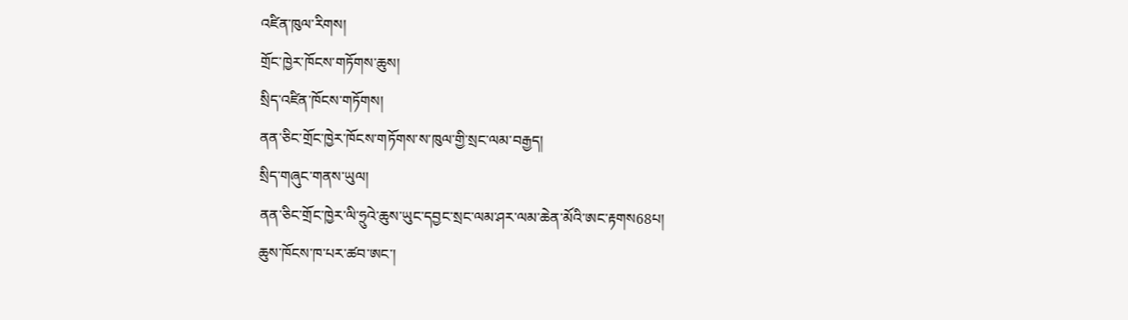འཛིན་ཁུལ་རིགས།
གྲོང་ཁྱེར་ཁོངས་གཏོགས་ཆུས།
སྲིད་འཛིན་ཁོངས་གཏོགས།
ནན་ཅིང་གྲོང་ཁྱེར་ཁོངས་གཏོགས་ས་ཁུལ་གྱི་སྲང་ལམ་བརྒྱད།
སྲིད་གཞུང་གནས་ཡུལ།
ནན་ཅིང་གྲོང་ཁྱེར་ལི་ཧྲུའེ་ཆུས་ཡུང་དབྱང་སྲང་ལམ་ཤར་ལམ་ཆེན་མོའི་ཨང་རྟགས68པ།
ཆུས་ཁོངས་ཁ་པར་ཚབ་ཨང་།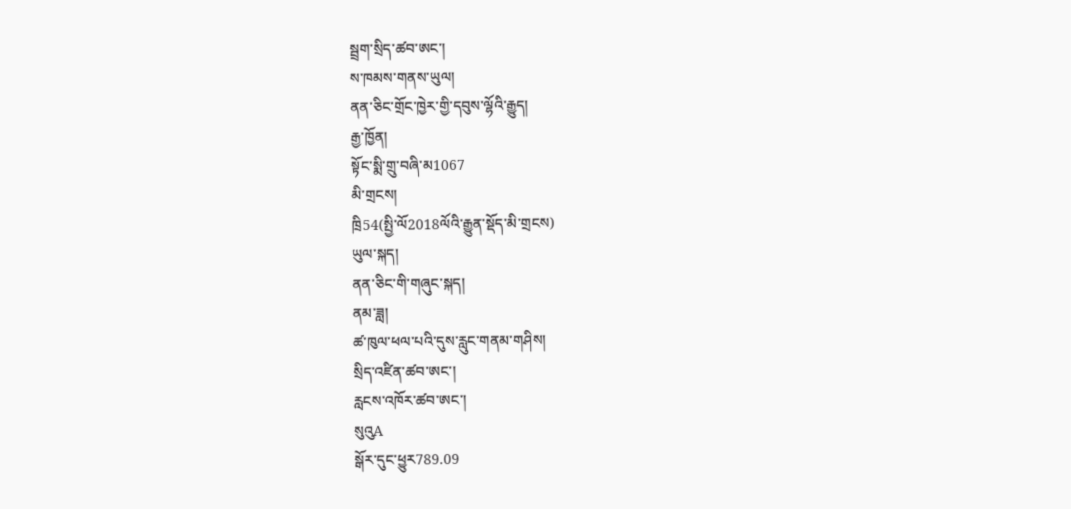སྦྲག་སྲིད་ཚབ་ཨང་།
ས་ཁམས་གནས་ཡུལ།
ནན་ཅིང་གྲོང་ཁྱེར་གྱི་དབུས་ལྷོའི་རྒྱུད།
རྒྱ་ཁྱོན།
སྟོང་སྨི་གྲུ་བཞི་མ1067
མི་གྲངས།
ཁྲི54(སྤྱི་ལོ2018ལོའི་རྒྱུན་སྡོད་མི་གྲངས)
ཡུལ་སྐད།
ནན་ཅིང་གི་གཞུང་སྐད།
ནམ་ཟླ།
ཚ་ཁུལ་ཕལ་པའི་དུས་རླུང་གནམ་གཤིས།
སྲིད་འཛིན་ཚབ་ཨང་།
རླངས་འཁོར་ཚབ་ཨང་།
སུའུA
སྒོར་དུང་ཕྱུར789.09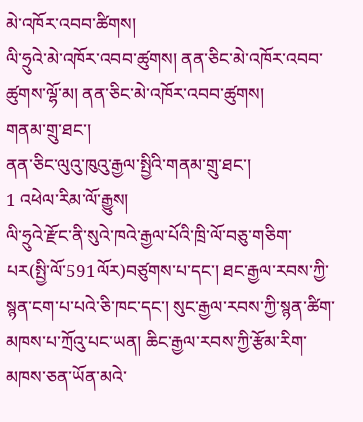མེ་འཁོར་འབབ་ཚིགས།
ལི་ཧྲུའེ་མེ་འཁོར་འབབ་ཚུགས། ནན་ཅིང་མེ་འཁོར་འབབ་ཚུགས་ལྷོ་མ། ནན་ཅིང་མེ་འཁོར་འབབ་ཚུགས།
གནམ་གྲུ་ཐང་།
ནན་ཅིང་ལུའུ་ཁུའུ་རྒྱལ་སྤྱིའི་གནམ་གྲུ་ཐང་།
1 འཕེལ་རིམ་ལོ་རྒྱུས།
ལི་ཧྲུའེ་རྫོང་ནི་སུའེ་ཁའེ་རྒྱལ་པོའི་ཁྲི་ལོ་བཅུ་གཅིག་པར(སྤྱི་ལོ་591ལོར)བཙུགས་པ་དང་། ཐང་རྒྱལ་རབས་ཀྱི་སྙན་ངག་པ་པའེ་ཅི་ཁང་དང་། སུང་རྒྱལ་རབས་ཀྱི་སྙན་ཚིག་མཁས་པ་ཀྲོའུ་པང་ཡན། ཆིང་རྒྱལ་རབས་ཀྱི་རྩོམ་རིག་མཁས་ཅན་ཡོན་མའེ་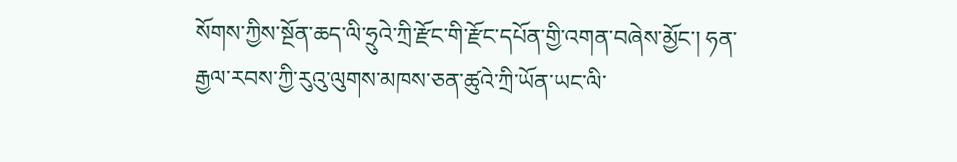སོགས་ཀྱིས་སྔོན་ཆད་ལི་ཧྲུའེ་ཀྲི་རྫོང་གི་རྫོང་དཔོན་གྱི་འགན་བཞེས་མྱོང་། ཧན་རྒྱལ་རབས་ཀྱི་རུའུ་ལུགས་མཁས་ཅན་ཚུའེ་ཀྲི་ཡོན་ཡང་ལི་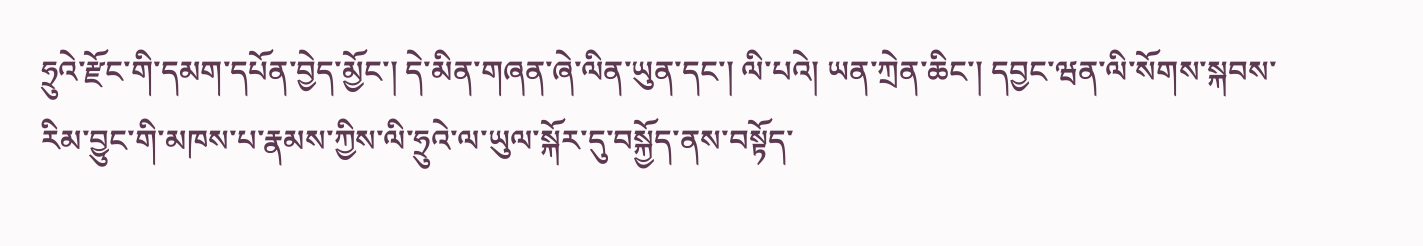ཧྲུའེ་རྫོང་གི་དམག་དཔོན་བྱེད་མྱོང་། དེ་མིན་གཞན་ཞེ་ལིན་ཡུན་དང་། ལི་པའེ། ཡན་ཀྲེན་ཆིང་། དབྱང་ཝན་ལི་སོགས་སྐབས་རིམ་བྱུང་གི་མཁས་པ་རྣམས་ཀྱིས་ལི་ཧྲུའེ་ལ་ཡུལ་སྐོར་དུ་བསྐྱོད་ནས་བསྟོད་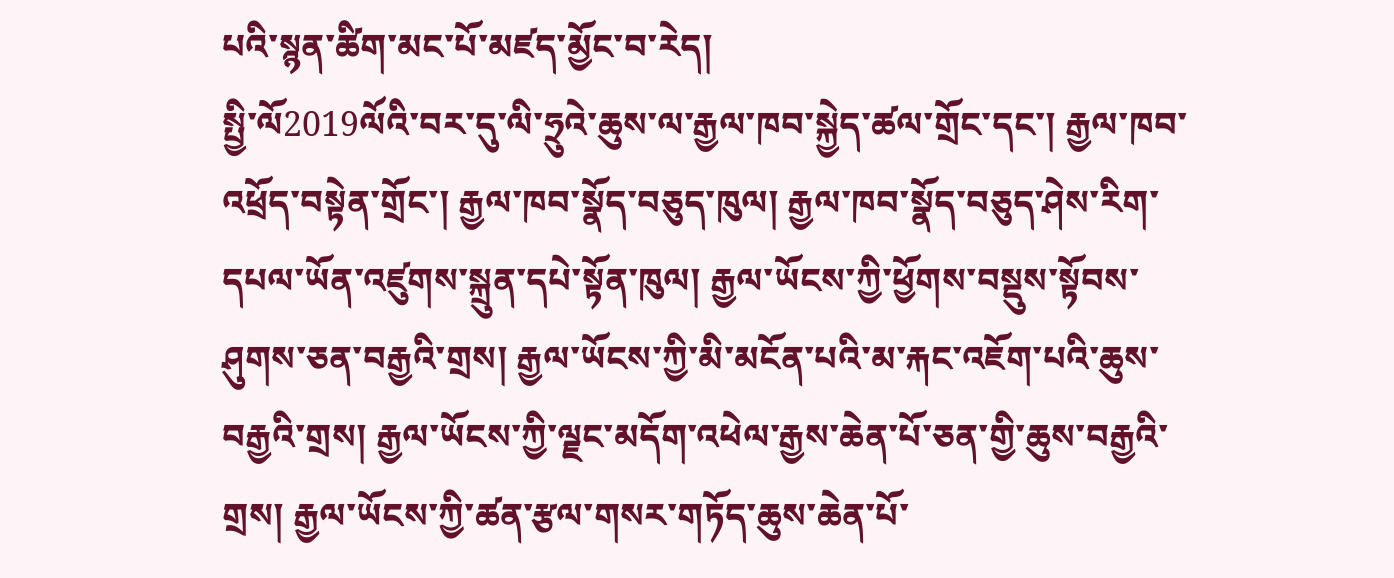པའི་སྙན་ཚིག་མང་པོ་མཛད་མྱོང་བ་རེད།
སྤྱི་ལོ2019ལོའི་བར་དུ་ལི་ཧྲུའེ་ཆུས་ལ་རྒྱལ་ཁབ་སྐྱེད་ཚལ་གྲོང་དང་། རྒྱལ་ཁབ་འཕྲོད་བསྟེན་གྲོང་། རྒྱལ་ཁབ་སྣོད་བཅུད་ཁུལ། རྒྱལ་ཁབ་སྣོད་བཅུད་ཤེས་རིག་དཔལ་ཡོན་འཛུགས་སྐྲུན་དཔེ་སྟོན་ཁུལ། རྒྱལ་ཡོངས་ཀྱི་ཕྱོགས་བསྡུས་སྟོབས་ཤུགས་ཅན་བརྒྱའི་གྲས། རྒྱལ་ཡོངས་ཀྱི་མི་མངོན་པའི་མ་རྐང་འཇོག་པའི་ཆུས་བརྒྱའི་གྲས། རྒྱལ་ཡོངས་ཀྱི་ལྗང་མདོག་འཕེལ་རྒྱས་ཆེན་པོ་ཅན་གྱི་ཆུས་བརྒྱའི་གྲས། རྒྱལ་ཡོངས་ཀྱི་ཚན་རྩལ་གསར་གཏོད་ཆུས་ཆེན་པོ་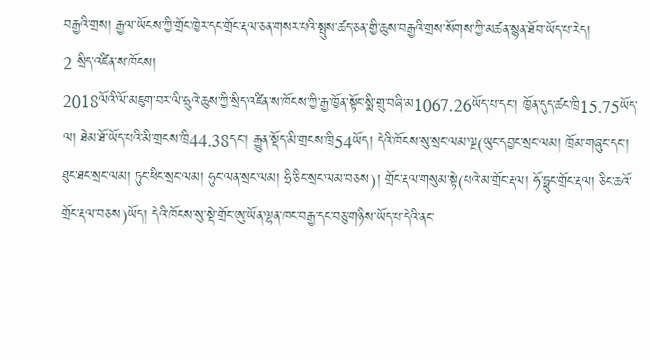བརྒྱའི་གྲས། རྒྱལ་ཡོངས་ཀྱི་གྲོང་ཁྱེར་དང་གྲོང་རྡལ་ཅན་གསར་པའི་སྤུས་ཚད་ཅན་གྱི་ཆུས་བརྒྱའི་གྲས་སོགས་ཀྱི་མཚན་སྙན་ཐོབ་ཡོད་པ་རེད།
2 སྲིད་འཛིན་ས་ཁོངས།
2018ལོའི་ལོ་མཇུག་བར་ལི་ཧྲུའེ་ཆུས་ཀྱི་སྲིད་འཛིན་ས་ཁོངས་ཀྱི་རྒྱ་ཁྱོན་སྟོང་སྨི་གྲུ་བཞི་མ1067.26ཡོད་པ་དང་། ཁྱོན་དུད་ཚང་ཁྲི15.75ཡོད་ལ། ཐེམ་ཐོ་ཡོད་པའི་མི་གྲངས་ཁྲི44.38དང་། རྒྱུན་སྡོད་མི་གྲངས་ཁྲི54ཡོད། དེའི་ཁོངས་སུ་སྲང་ལམ་ལྔ(ཡུང་དབྱང་སྲང་ལམ། ཁྲོམ་གཞུང་དང་། ཐུང་ཐང་སྲང་ལམ། ཏུང་ཕིང་སྲང་ལམ། ཧུང་ལན་སྲང་ལམ། ཧྲི་ཅིང་སྲང་ལམ་བཅས)། གྲོང་རྡལ་གསུམ་སྟེ(པའེ་མ་གྲོང་རྡལ། ཧོ་ཧྥུང་གྲོང་རྡལ། ཅིང་ཆའོ་གྲོང་རྡལ་བཅས)ཡོད། དེའི་ཁོངས་སུ་སྡེ་གྲོང་ཨུ་ཡོན་ལྷན་ཁང་བརྒྱ་དང་བཅུ་གཉིས་ཡོད་པ་དེའི་ནང་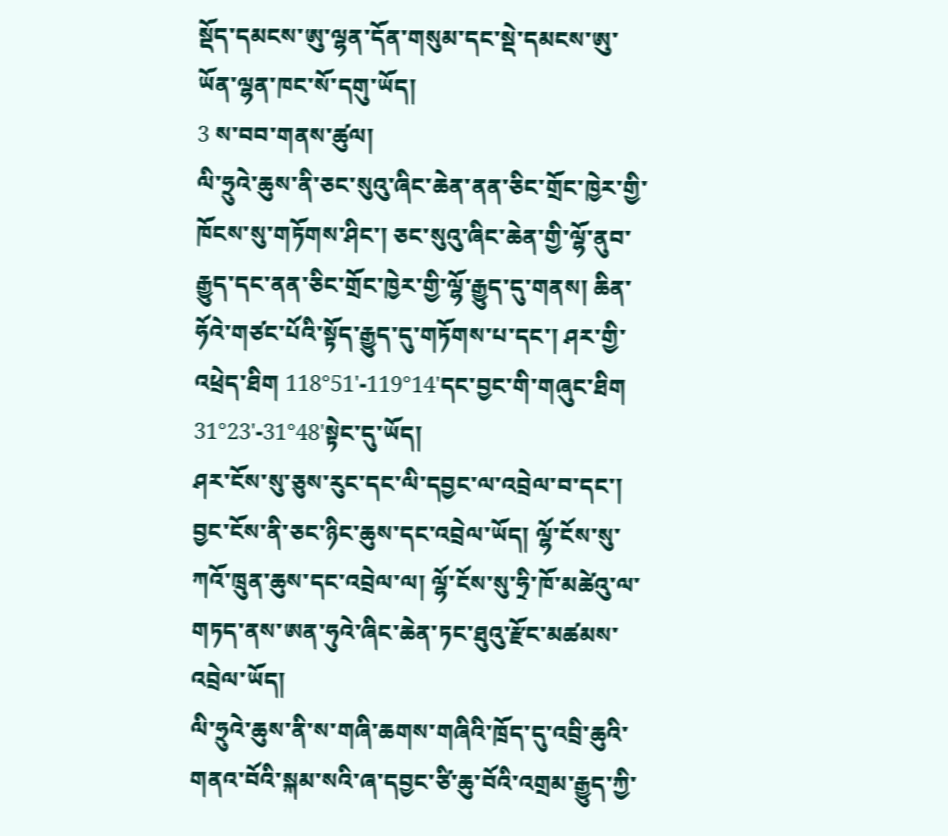སྡོད་དམངས་ཨུ་ལྷན་དོན་གསུམ་དང་སྡེ་དམངས་ཨུ་ཡོན་ལྷན་ཁང་སོ་དགུ་ཡོད།
3 ས་བབ་གནས་ཚུལ།
ལི་ཧྲུའེ་ཆུས་ནི་ཅང་སུའུ་ཞིང་ཆེན་ནན་ཅིང་གྲོང་ཁྱེར་གྱི་ཁོངས་སུ་གཏོགས་ཤིང་། ཅང་སུའུ་ཞིང་ཆེན་གྱི་ལྷོ་ནུབ་རྒྱུད་དང་ནན་ཅིང་གྲོང་ཁྱེར་གྱི་ལྷོ་རྒྱུད་དུ་གནས། ཆིན་ཧོའེ་གཙང་པོའི་སྟོད་རྒྱུད་དུ་གཏོགས་པ་དང་། ཤར་གྱི་འཕྲེད་ཐིག 118°51'-119°14'དང་བྱང་གི་གཞུང་ཐིག 31°23'-31°48'སྟེང་དུ་ཡོད།
ཤར་ངོས་སུ་ཅུས་རུང་དང་ལི་དབྱང་ལ་འབྲེལ་བ་དང་། བྱང་ངོས་ནི་ཅང་ཉིང་ཆུས་དང་འབྲེལ་ཡོད། ལྷོ་ངོས་སུ་ཀའོ་ཁྲུན་ཆུས་དང་འབྲེལ་ལ། ལྷོ་ངོས་སུ་ཧྲི་ཁོ་མཚེའུ་ལ་གཏད་ནས་ཨན་ཧུའེ་ཞིང་ཆེན་ཏང་ཐུའུ་རྫོང་མཚམས་འབྲེལ་ཡོད།
ལི་ཧྲུའེ་ཆུས་ནི་ས་གཞི་ཆགས་གཞིའི་ཁྲོད་དུ་འབྲི་ཆུའི་གནའ་བོའི་སྐམ་སའི་ཞ་དབྱང་ཙི་ཆུ་བོའི་འགྲམ་རྒྱུད་ཀྱི་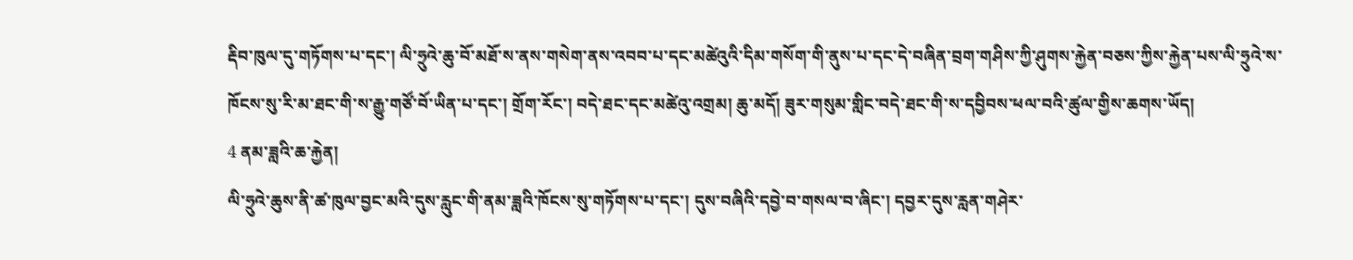རྡིབ་ཁུལ་དུ་གཏོགས་པ་དང་། ལི་ཧྲུའེ་ཆུ་བོ་མཐོ་ས་ནས་གསེག་ནས་འབབ་པ་དང་མཚེའུའི་དིམ་གསོག་གི་ནུས་པ་དང་དེ་བཞིན་བྲག་གཤིས་ཀྱི་ཤུགས་རྐྱེན་བཅས་ཀྱིས་རྐྱེན་པས་ལི་ཧྲུའེ་ས་ཁོངས་སུ་རི་མ་ཐང་གི་ས་རྒྱུ་གཙོ་བོ་ཡིན་པ་དང་། གྲོག་རོང་། བདེ་ཐང་དང་མཚེའུ་འགྲམ། ཆུ་མདོ། ཟུར་གསུམ་གླིང་བདེ་ཐང་གི་ས་དབྱིབས་ཕལ་བའི་ཚུལ་གྱིས་ཆགས་ཡོད།
4 ནམ་ཟླའི་ཆ་རྐྱེན།
ལི་ཧྲུའེ་ཆུས་ནི་ཚ་ཁུལ་བྱང་མའི་དུས་རླུང་གི་ནམ་ཟླའི་ཁོངས་སུ་གཏོགས་པ་དང་། དུས་བཞིའི་དབྱེ་བ་གསལ་བ་ཞིང་། དབྱར་དུས་རླན་གཤེར་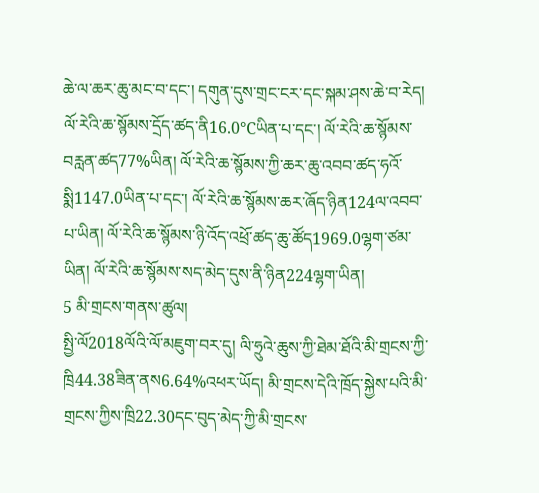ཆེ་ལ་ཆར་ཆུ་མང་བ་དང་། དགུན་དུས་གྲང་ངར་དང་སྐམ་ཤས་ཆེ་བ་རེད། ལོ་རེའི་ཆ་སྙོམས་དྲོད་ཚད་ནི16.0℃ཡིན་པ་དང་། ལོ་རེའི་ཆ་སྙོམས་བརླན་ཚད77%ཡིན། ལོ་རེའི་ཆ་སྙོམས་ཀྱི་ཆར་ཆུ་འབབ་ཚད་ཧའོ་སྨི1147.0ཡིན་པ་དང་། ལོ་རེའི་ཆ་སྙོམས་ཆར་ཞོད་ཉིན124ལ་འབབ་པ་ཡིན། ལོ་རེའི་ཆ་སྙོམས་ཉི་འོད་འཕྲོ་ཚད་ཆུ་ཚོད1969.0ལྷག་ཙམ་ཡིན། ལོ་རེའི་ཆ་སྙོམས་སད་མེད་དུས་ནི་ཉིན224ལྷག་ཡིན།
5 མི་གྲངས་གནས་ཚུལ།
སྤྱི་ལོ2018ལོའི་ལོ་མཇུག་བར་དུ། ལི་ཧྲུའེ་ཆུས་ཀྱི་ཐེམ་ཐོའི་མི་གྲངས་ཀྱི་ཁྲི44.38ཟིན་ནས6.64%འཕར་ཡོད། མི་གྲངས་དེའི་ཁྲོད་སྐྱེས་པའི་མི་གྲངས་ཀྱིས་ཁྲི22.30དང་བུད་མེད་ཀྱི་མི་གྲངས་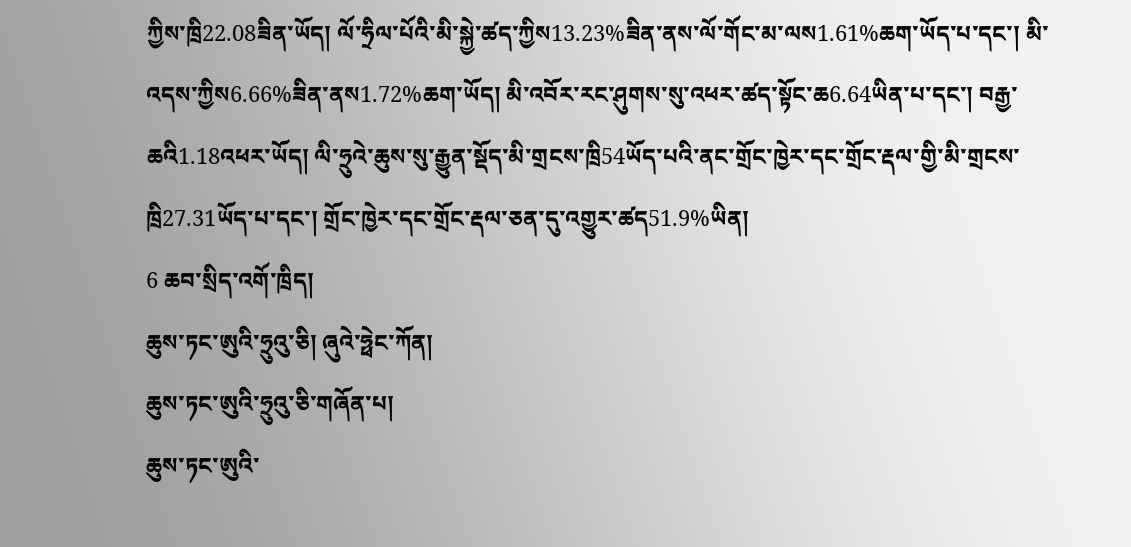ཀྱིས་ཁྲི22.08ཟིན་ཡོད། ལོ་ཧྲིལ་པོའི་མི་སྐྱེ་ཚད་ཀྱིས13.23%ཟིན་ནས་ལོ་གོང་མ་ལས1.61%ཆག་ཡོད་པ་དང་། མི་འདས་ཀྱིས6.66%ཟིན་ནས1.72%ཆག་ཡོད། མི་འབོར་རང་ཤུགས་སུ་འཕར་ཚད་སྟོང་ཆ6.64ཡིན་པ་དང་། བརྒྱ་ཆའི1.18འཕར་ཡོད། ལི་ཧྲུའེ་ཆུས་སུ་རྒྱུན་སྡོད་མི་གྲངས་ཁྲི54ཡོད་པའི་ནང་གྲོང་ཁྱེར་དང་གྲོང་རྡལ་གྱི་མི་གྲངས་ཁྲི27.31ཡོད་པ་དང་། གྲོང་ཁྱེར་དང་གྲོང་རྡལ་ཅན་དུ་འགྱུར་ཚད51.9%ཡིན།
6 ཆབ་སྲིད་འགོ་ཁྲིད།
ཆུས་ཏང་ཨུའི་ཧྲུའུ་ཅི། ཞུའེ་ཧྥེང་ཀོན།
ཆུས་ཏང་ཨུའི་ཧྲུའུ་ཅི་གཞོན་པ།
ཆུས་ཏང་ཨུའི་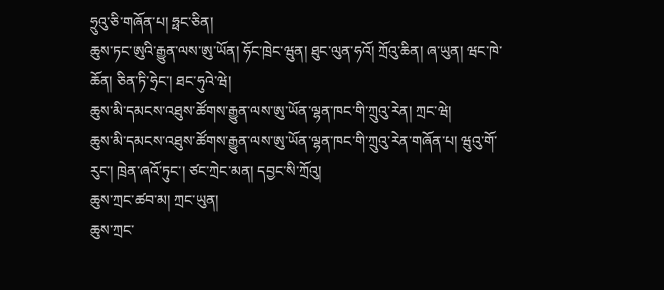ཧྲུའུ་ཅི་གཞོན་པ། ཧྥང་ཅིན།
ཆུས་ཏང་ཨུའི་རྒྱུན་ལས་ཨུ་ཡོན། ཧོང་ཁྲེང་ཝུན། ཐུང་ལུན་ཧའོ། ཀྲོའུ་ཆིན། ཞ་ཡུན། ཝང་ཁེ་ཆོན། ཅིན་ཏི་ཧྲེང་། ཐང་ཧུའེ་ཝེ།
ཆུས་མི་དམངས་འཐུས་ཚོགས་རྒྱུན་ལས་ཨུ་ཡོན་ལྷན་ཁང་གི་ཀྲུའུ་རེན། ཀྲང་ཝེ།
ཆུས་མི་དམངས་འཐུས་ཚོགས་རྒྱུན་ལས་ཨུ་ཡོན་ལྷན་ཁང་གི་ཀྲུའུ་རེན་གཞོན་པ། ཝུའུ་གོ་རུང་། ཁྲེན་ཞའོ་ཏུང་། ཙང་ཀྲེང་མན། དབྱང་སི་ཀྲོའུ།
ཆུས་ཀྲང་ཚབ་མ། ཀྲང་ཡུན།
ཆུས་ཀྲང་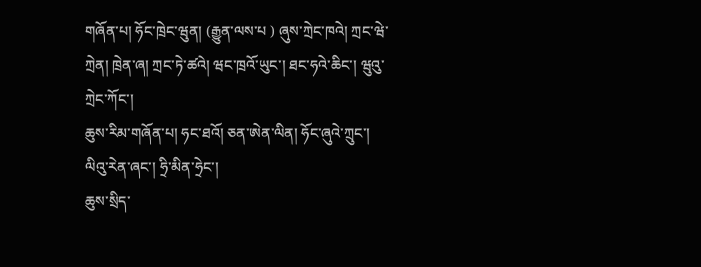གཞོན་པ། ཧོང་ཁྲེང་ཝུན། (རྒྱུན་ལས་པ ) ཞུས་ཀྲེང་ཁའེ། ཀྲང་ཝེ་ཀྲེན། ཁྲེན་ཞ། ཀྲང་ཏེ་ཚའེ། ཝང་ཁྲའོ་ཡུང་། ཐང་ཧའེ་ཆིང་། ཝུའུ་ཀྲེང་ཀོང་།
ཆུས་རིམ་གཞོན་པ། ཧང་ཐའོ། ཅན་ཨེན་ལིན། ཧོང་ཞུའེ་ཀྲུང་། ལིའུ་རེན་ཞང་། ཧྲི་མིན་ཧྲེང་།
ཆུས་སྲིད་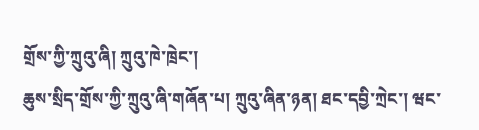གྲོས་ཀྱི་ཀྲུའུ་ཞི། ཀྲུའུ་ཁེ་ཁྲེང་།
ཆུས་སྲིད་གྲོས་ཀྱི་ཀྲུའུ་ཞི་གཞོན་པ། ཀྲུའུ་ཞིན་ཉན། ཐང་དབྱི་ཀྲེང་། ཝང་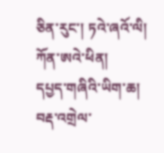ཅིན་རུང་། ཏའེ་ཞའོ་ལི། ཀོན་ཨའེ་ཕིན།
དཔྱད་གཞིའི་ཡིག་ཆ།
བརྡ་འགྲེལ་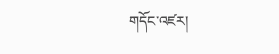གདོང་འཛར།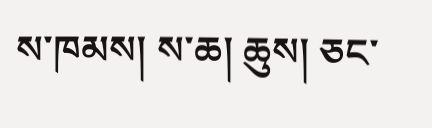ས་ཁམས། ས་ཆ། ཆུས། ཅང་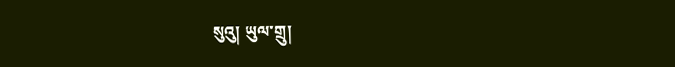སུའུ། ཡུལ་གྲུ།